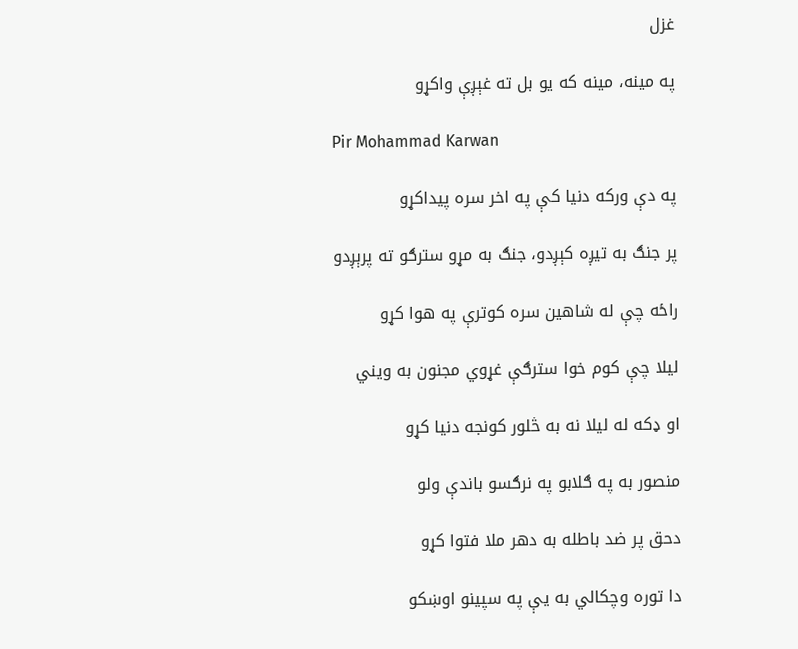غزل

په مینه، مینه که یو بل ته غېږې واکړو

Pir Mohammad Karwan

په دې ورکه دنیا کې په اخر سره پیداکړو

پر جنګ به تیږه کېږدو، جنګ به مړو سترګو ته پرېږدو

راځه چې له شاهین سره کوترې په هوا کړو

لیلا چې کوم خوا سترګې غړوي مجنون به ویني

او ډکه له لیلا نه به څلور کونجه دنیا کړو

منصور به په ګلابو په نرګسو باندې ولو

دحق پر ضد باطله به دهر ملا فتوا کړو

دا توره وچکالي به یې په سپینو اوښکو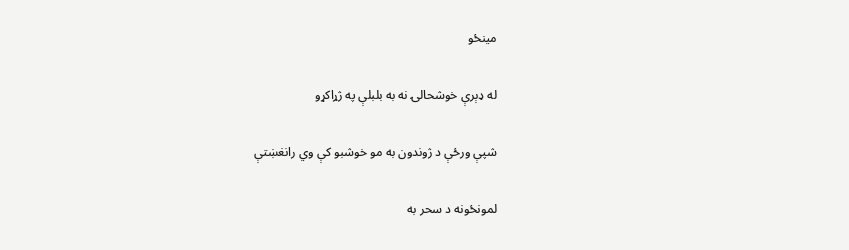مینځو

له ډېرې خوشحالۍ نه به بلبلې په ژړاکړو

شپې ورځې د ژوندون به مو خوشبو کې وي رانغښتې

لمونځونه د سحر به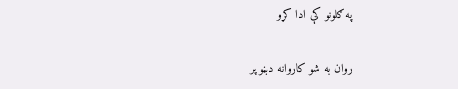په ګلونو کې ادا کړو

روان به شو کاروانه دبڼو پر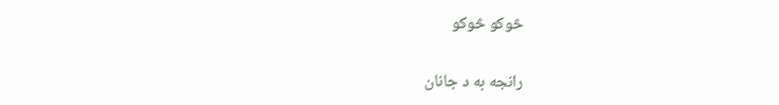څوکو څوکو

رانجه به د جانان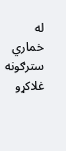له خماري سترګونه غلاکړو